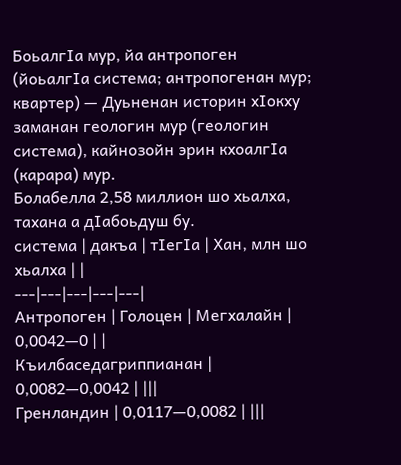БоьалгӀа мур, йа антропоген (йоьалгӀа система; антропогенан мур; квартер) — Дуьненан историн хӀокху заманан геологин мур (геологин система), кайнозойн эрин кхоалгӀа (карара) мур.
Болабелла 2,58 миллион шо хьалха, тахана а дӀабоьдуш бу.
система | дакъа | тӀегӀа | Хан, млн шо хьалха | |
---|---|---|---|---|
Антропоген | Голоцен | Мегхалайн | 0,0042—0 | |
Къилбаседагриппианан | 0,0082—0,0042 | |||
Гренландин | 0,0117—0,0082 | |||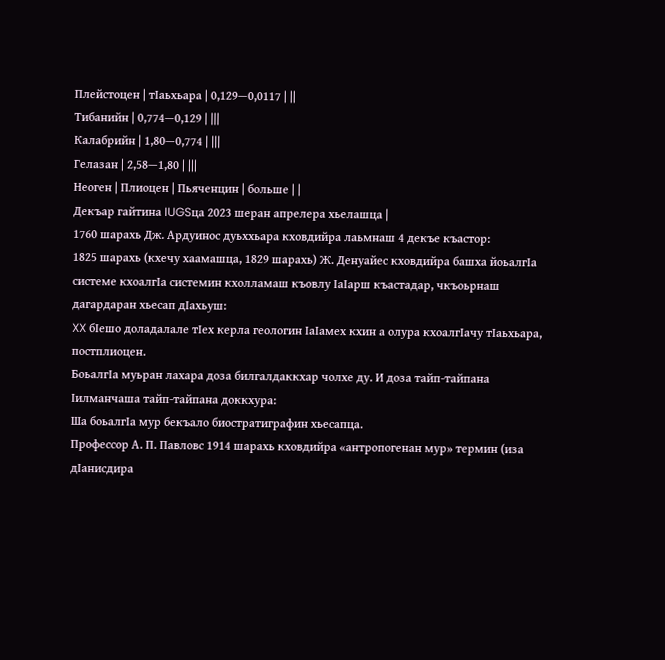Плейстоцен | тӀаьхьара | 0,129—0,0117 | ||
Тибанийн | 0,774—0,129 | |||
Калабрийн | 1,80—0,774 | |||
Гелазан | 2,58—1,80 | |||
Неоген | Плиоцен | Пьяченцин | больше | |
Декъар гайтина IUGSца 2023 шеран апрелера хьелашца |
1760 шарахь Дж. Ардуинос дуьххьара кховдийра лаьмнаш 4 декъе къастор:
1825 шарахь (кхечу хаамашца, 1829 шарахь) Ж. Денуайес кховдийра башха йоьалгӀа системе кхоалгӀа системин кхолламаш къовлу ӀаӀарш къастадар, чкъоьрнаш дагардаран хьесап дӀахьуш:
XX бӀешо доладалале тӀех керла геологин ӀаӀамех кхин а олура кхоалгӀачу тӀаьхьара, постплиоцен.
БоьалгӀа муьран лахара доза билгалдаккхар чолхе ду. И доза тайп-тайпана Ӏилманчаша тайп-тайпана доккхура:
Ша боьалгӀа мур бекъало биостратиграфин хьесапца.
Профессор А. П. Павловс 1914 шарахь кховдийра «антропогенан мур» термин (иза дӀанисдира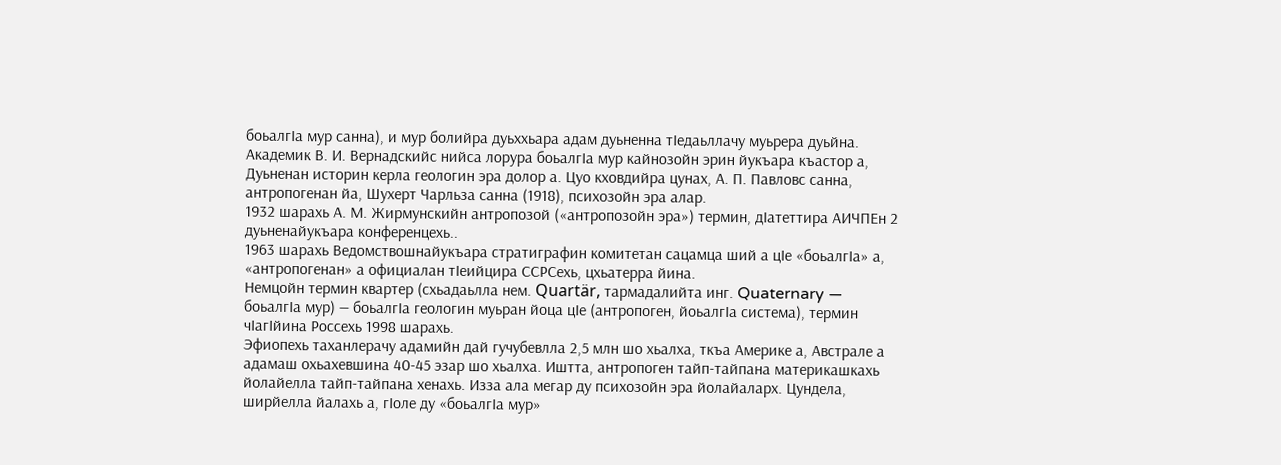боьалгӀа мур санна), и мур болийра дуьххьара адам дуьненна тӀедаьллачу муьрера дуьйна.
Академик В. И. Вернадскийс нийса лорура боьалгӀа мур кайнозойн эрин йукъара къастор а, Дуьненан историн керла геологин эра долор а. Цуо кховдийра цунах, А. П. Павловс санна, антропогенан йа, Шухерт Чарльза санна (1918), психозойн эра алар.
1932 шарахь А. М. Жирмунскийн антропозой («антропозойн эра») термин, дӀатеттира АИЧПЕн 2 дуьненайукъара конференцехь..
1963 шарахь Ведомствошнайукъара стратиграфин комитетан сацамца ший а цӀе «боьалгӀа» а, «антропогенан» а официалан тӀеийцира ССРСехь, цхьатерра йина.
Немцойн термин квартер (схьадаьлла нем. Quartär, тармадалийта инг. Quaternary — боьалгӀа мур) — боьалгӀа геологин муьран йоца цӀе (антропоген, йоьалгӀа система), термин чӀагӀйина Россехь 1998 шарахь.
Эфиопехь таханлерачу адамийн дай гучубевлла 2,5 млн шо хьалха, ткъа Америке а, Австрале а адамаш охьахевшина 40-45 эзар шо хьалха. Иштта, антропоген тайп-тайпана материкашкахь йолайелла тайп-тайпана хенахь. Изза ала мегар ду психозойн эра йолайаларх. Цундела, ширйелла йалахь а, гӀоле ду «боьалгӀа мур»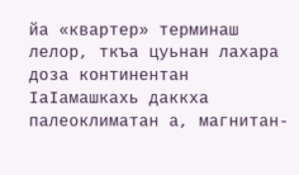йа «квартер» терминаш лелор, ткъа цуьнан лахара доза континентан ӀаӀамашкахь даккха палеоклиматан а, магнитан-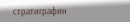стратиграфин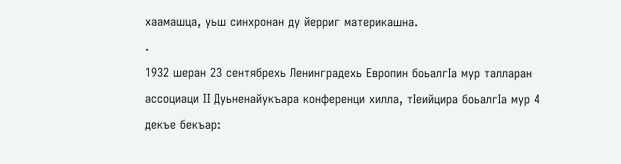хаамашца, уьш синхронан ду йерриг материкашна.
.
1932 шеран 23 сентябрехь Ленинградехь Европин боьалгӀа мур талларан ассоциаци II Дуьненайукъара конференци хилла, тӀеийцира боьалгӀа мур 4 декъе бекъар: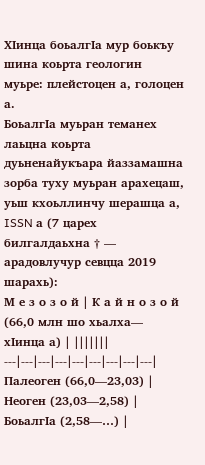ХӀинца боьалгӀа мур боькъу шина коьрта геологин муьре: плейстоцен а, голоцен а.
БоьалгӀа муьран теманех лаьцна коьрта дуьненайукъара йаззамашна зорба туху муьран арахецаш, уьш кхоьллинчу шерашца а, ISSN а (7 царех билгалдаьхна † — арадовлучур севцца 2019 шарахь):
М е з о з о й | К а й н о з о й (66,0 млн шо хьалха— хӀинца а) | |||||||
---|---|---|---|---|---|---|---|---|
Палеоген (66,0—23,03) | Неоген (23,03—2,58) | БоьалгӀа (2,58—…) |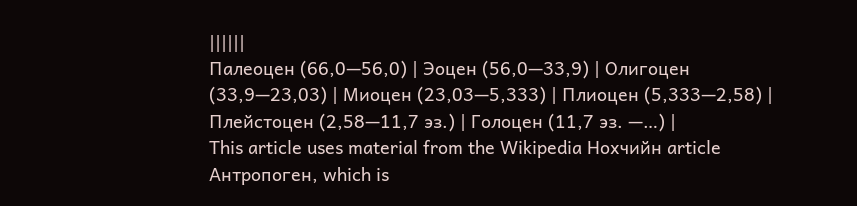||||||
Палеоцен (66,0—56,0) | Эоцен (56,0—33,9) | Олигоцен (33,9—23,03) | Миоцен (23,03—5,333) | Плиоцен (5,333—2,58) | Плейстоцен (2,58—11,7 эз.) | Голоцен (11,7 эз. —…) |
This article uses material from the Wikipedia Нохчийн article Антропоген, which is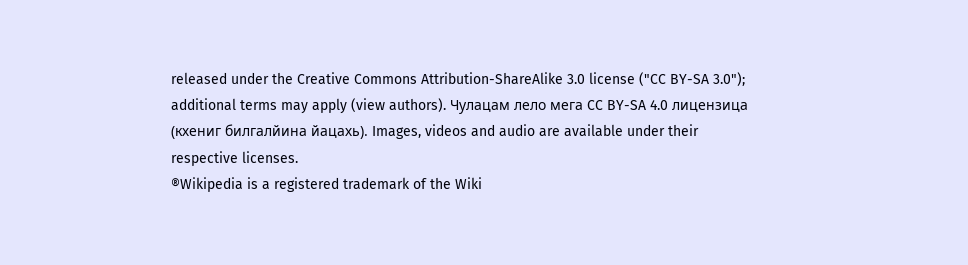released under the Creative Commons Attribution-ShareAlike 3.0 license ("CC BY-SA 3.0"); additional terms may apply (view authors). Чулацам лело мега CC BY-SA 4.0 лицензица (кхениг билгалйина йацахь). Images, videos and audio are available under their respective licenses.
®Wikipedia is a registered trademark of the Wiki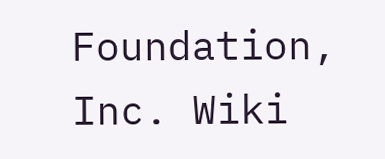Foundation, Inc. Wiki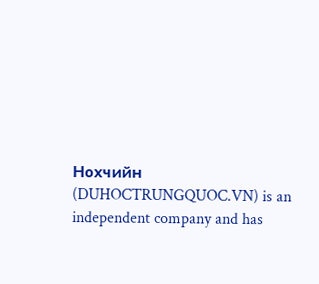Нохчийн (DUHOCTRUNGQUOC.VN) is an independent company and has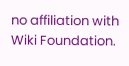no affiliation with Wiki Foundation.